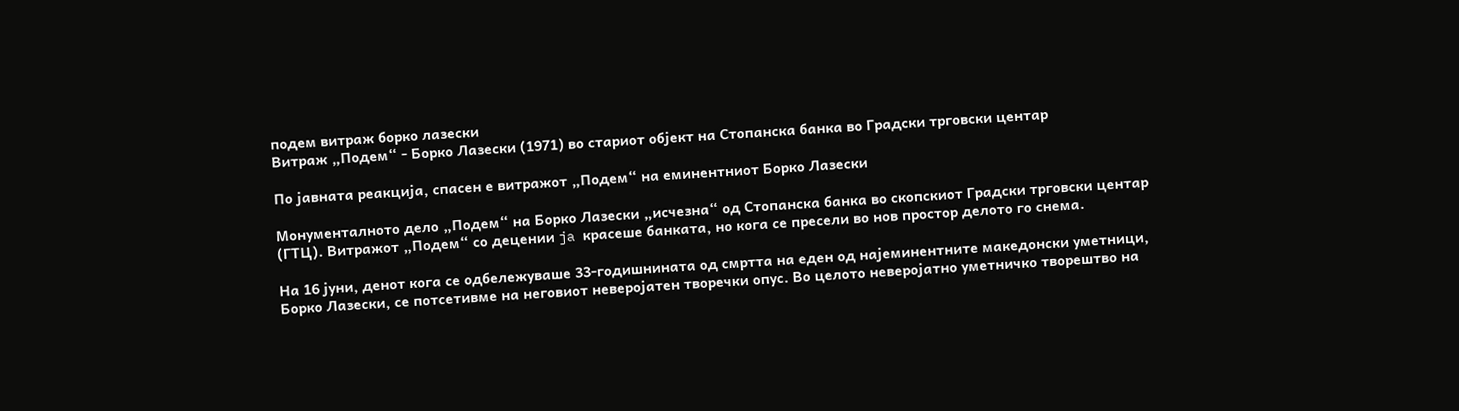подем витраж борко лазески
Витраж „Подем“ - Борко Лазески (1971) во стариот објект на Стопанска банка во Градски трговски центар

По јавната реакција, спасен е витражот „Подем“ на еминентниот Борко Лазески

Монументалното дело „Подем“ на Борко Лазески „исчезна“ од Стопанска банка во скопскиот Градски трговски центар (ГТЦ). Витражот „Подем“ со децении ja красеше банката, но кога се пресели во нов простор делото го снема.

На 16 јуни, денот кога се одбележуваше 33-годишнината од смртта на еден од најеминентните македонски уметници, Борко Лазески, се потсетивме на неговиот неверојатен творечки опус. Во целото неверојатно уметничко творештво на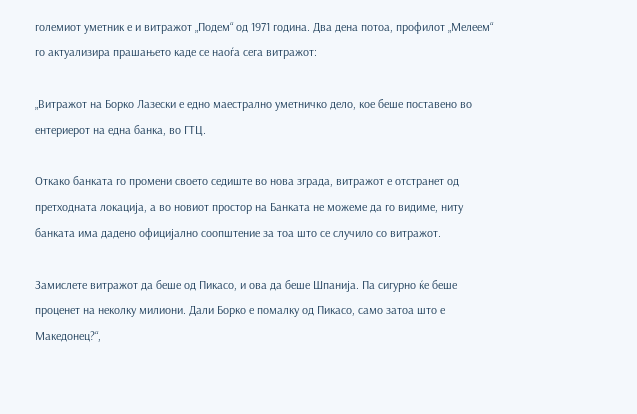големиот уметник е и витражот „Подем“ од 1971 година. Два дена потоа, профилот „Мелеем“ го актуализира прашањето каде се наоѓа сега витражот:

„Витражот на Борко Лазески е едно маестрално уметничко дело, кое беше поставено во ентериерот на една банка, во ГТЦ.

Откако банката го промени своето седиште во нова зграда, витражот е отстранет од претходната локација, а во новиот простор на Банката не можеме да го видиме, ниту банката има дадено официјално соопштение за тоа што се случило со витражот.

Замислете витражот да беше од Пикасо, и ова да беше Шпанија. Па сигурно ќе беше проценет на неколку милиони. Дали Борко е помалку од Пикасо, само затоа што е Македонец?“,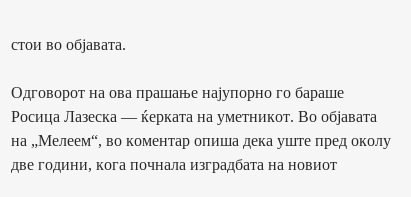стои во објавата.

Одговорот на ова прашање најупорно го бараше Росица Лазеска — ќерката на уметникот. Во објавата на „Мелеем“, во коментар опиша дека уште пред околу две години, кога почнала изградбата на новиот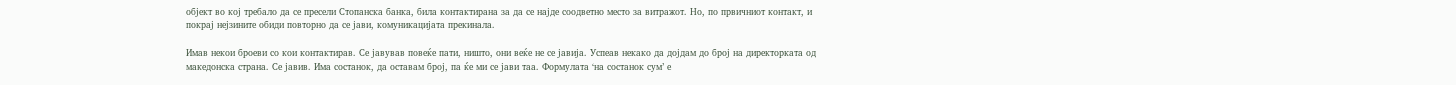објект во кој требало да се пресели Стопанска банка, била контактирана за да се најде соодветно место за витражот. Но, по првичниот контакт, и покрај нејзините обиди повторно да се јави, комуникацијата прекинала.

Имав некои броеви со кои контактирав. Се јавував повеќе пати, ништо, они веќе не се јавија. Успеав некако да дојдам до број на директорката од македонска страна. Се јавив. Има состанок, да оставам број, па ќе ми се јави таа. Формулата ‘на состанок сум’ е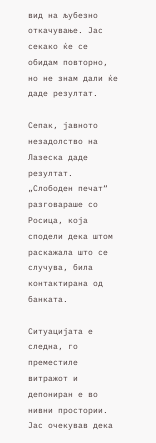вид на љубезно откачување. Јас секако ќе се обидам повторно, но не знам дали ќе даде резултат.

Сепак, јавното незадолство на Лазеска даде резултат. „Слободен печат“ разговараше со Росица, која сподели дека штом раскажала што се случува, била контактирана од банката.

Ситуацијата е следна, го преместиле витражот и депониран е во нивни простории. Јас очекував дека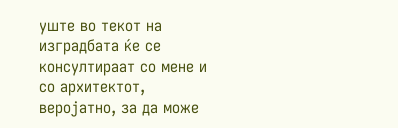уште во текот на изградбата ќе се консултираат со мене и со архитектот, веројатно, за да може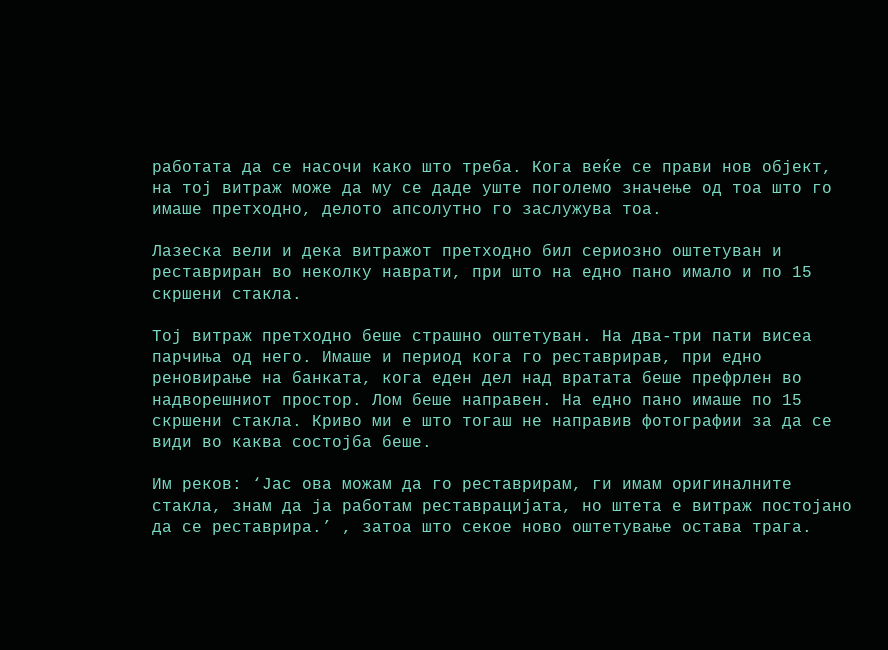работата да се насочи како што треба. Кога веќе се прави нов објект, на тој витраж може да му се даде уште поголемо значење од тоа што го имаше претходно, делото апсолутно го заслужува тоа.

Лазеска вели и дека витражот претходно бил сериозно оштетуван и реставриран во неколку наврати, при што на едно пано имало и по 15 скршени стакла.

Тој витраж претходно беше страшно оштетуван. На два-три пати висеа парчиња од него. Имаше и период кога го реставрирав, при едно реновирање на банката, кога еден дел над вратата беше префрлен во надворешниот простор. Лом беше направен. На едно пано имаше по 15 скршени стакла. Криво ми е што тогаш не направив фотографии за да се види во каква состојба беше.

Им реков: ‘Јас ова можам да го реставрирам, ги имам оригиналните стакла, знам да ја работам реставрацијата, но штета е витраж постојано да се реставрира.’ , затоа што секое ново оштетување остава трага.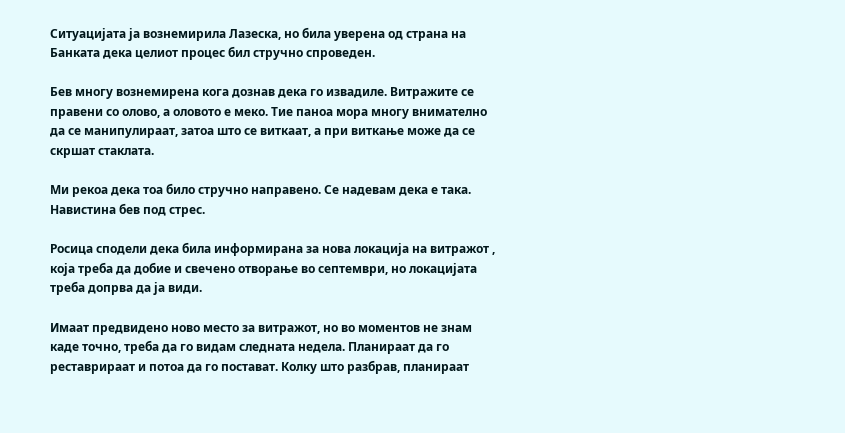Ситуацијата ја вознемирила Лазеска, но била уверена од страна на Банката дека целиот процес бил стручно спроведен.

Бев многу вознемирена кога дознав дека го извадиле. Витражите се правени со олово, а оловото е меко. Тие паноа мора многу внимателно да се манипулираат, затоа што се виткаат, а при виткање може да се скршат стаклата.

Ми рекоа дека тоа било стручно направено. Се надевам дека е така. Навистина бев под стрес.

Росица сподели дека била информирана за нова локација на витражот , која треба да добие и свечено отворање во септември, но локацијата треба допрва да ја види.

Имаат предвидено ново место за витражот, но во моментов не знам каде точно, треба да го видам следната недела. Планираат да го реставрираат и потоа да го постават. Колку што разбрав, планираат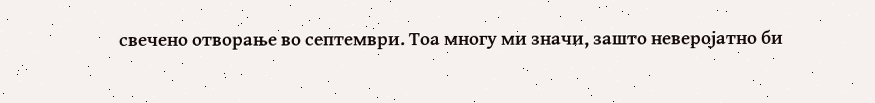свечено отворање во септември. Тоа многу ми значи, зашто неверојатно би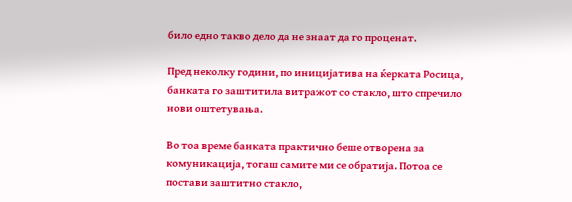било едно такво дело да не знаат да го проценат.

Пред неколку години, по иницијатива на ќерката Росица, банката го заштитила витражот со стакло, што спречило нови оштетувања.

Во тоа време банката практично беше отворена за комуникација, тогаш самите ми се обратија. Потоа се постави заштитно стакло,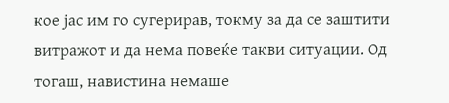кое јас им го сугерирав, токму за да се заштити витражот и да нема повеќе такви ситуации. Од тогаш, навистина немаше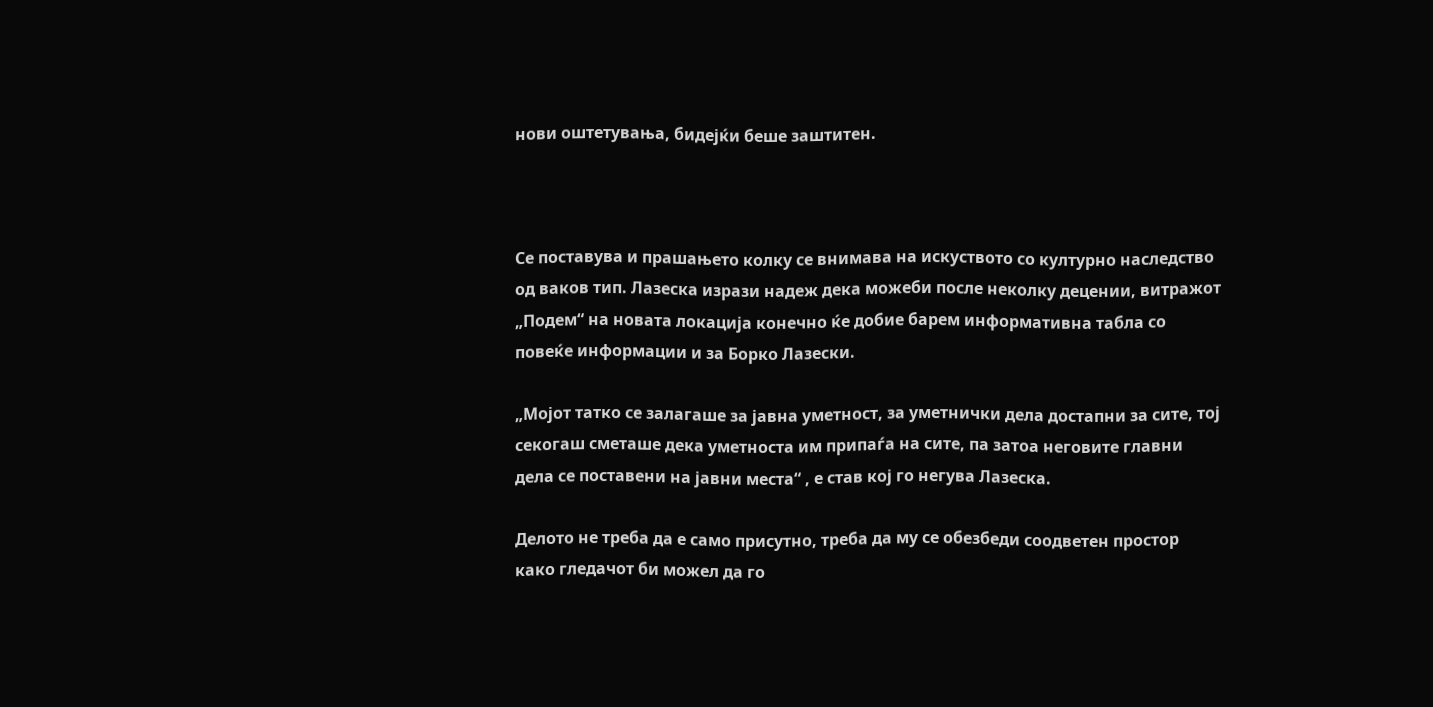нови оштетувања, бидејќи беше заштитен.



Се поставува и прашањето колку се внимава на искуството со културно наследство од ваков тип. Лазеска изрази надеж дека можеби после неколку децении, витражот „Подем“ на новата локација конечно ќе добие барем информативна табла со повеќе информации и за Борко Лазески.

„Мојот татко се залагаше за јавна уметност, за уметнички дела достапни за сите, тој секогаш сметаше дека уметноста им припаѓа на сите, па затоа неговите главни дела се поставени на јавни места“ , е став кој го негува Лазеска.

Делото не треба да е само присутно, треба да му се обезбеди соодветен простор како гледачот би можел да го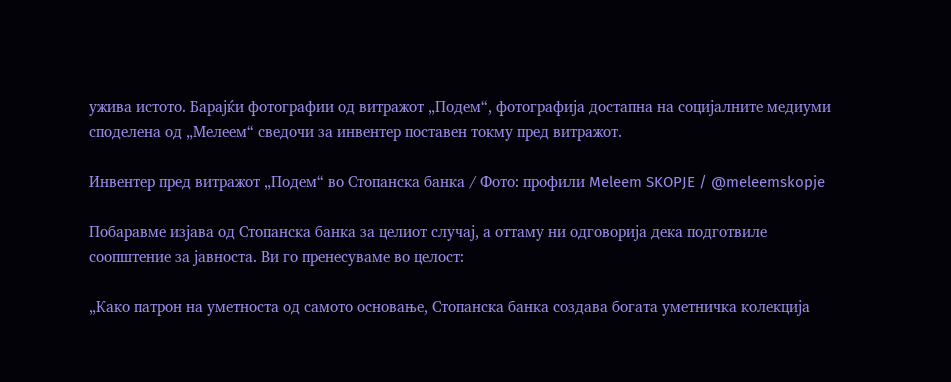ужива истото. Барајќи фотографии од витражот „Подем“, фотографија достапна на социјалните медиуми споделена од „Мелеем“ сведочи за инвентер поставен токму пред витражот.

Инвентер пред витражот „Подем“ во Стопанска банка / Фото: профили Meleem SKOPJE / @meleemskopje

Побаравме изјава од Стопанска банка за целиот случај, а оттаму ни одговорија дека подготвиле соопштение за јавноста. Ви го пренесуваме во целост:

„Како патрон на уметноста од самото основање, Стопанска банка создава богата уметничка колекција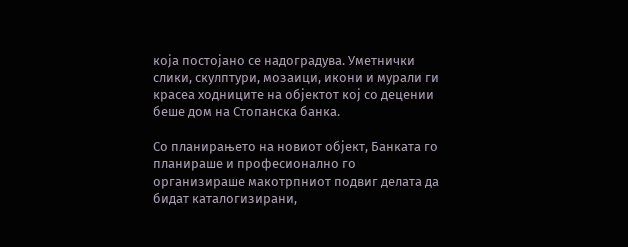која постојано се надоградува. Уметнички слики, скулптури, мозаици, икони и мурали ги красеа ходниците на објектот кој со децении беше дом на Стопанска банка.

Со планирањето на новиот објект, Банката го планираше и професионално го организираше макотрпниот подвиг делата да бидат каталогизирани,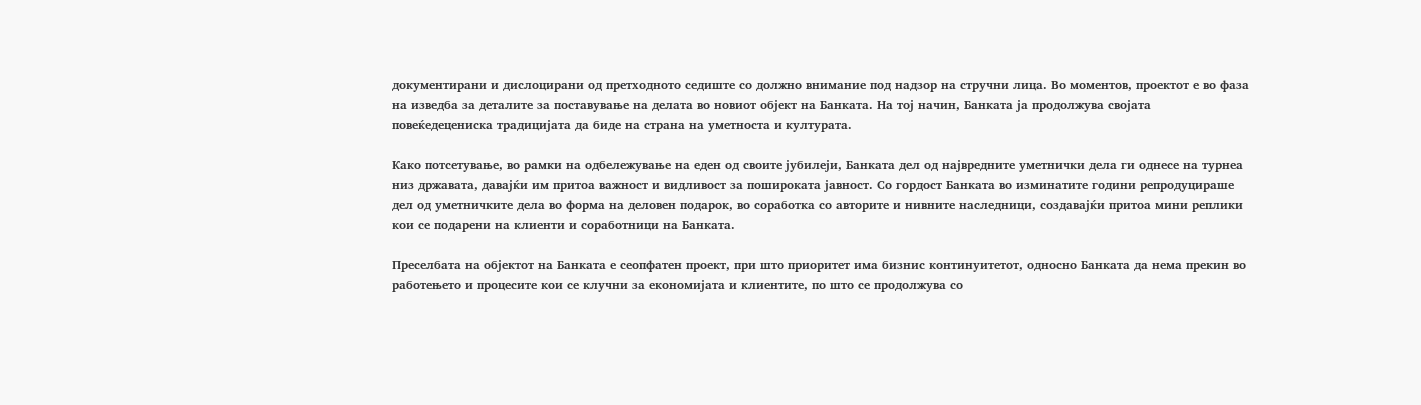документирани и дислоцирани од претходното седиште со должно внимание под надзор на стручни лица. Во моментов, проектот е во фаза на изведба за деталите за поставување на делата во новиот објект на Банката. На тој начин, Банката ја продолжува својата повеќедецениска традицијата да биде на страна на уметноста и културата.

Како потсетување, во рамки на одбележување на еден од своите јубилеји, Банката дел од највредните уметнички дела ги однесе на турнеа низ државата, давајќи им притоа важност и видливост за пошироката јавност. Со гордост Банката во изминатите години репродуцираше дел од уметничките дела во форма на деловен подарок, во соработка со авторите и нивните наследници, создавајќи притоа мини реплики кои се подарени на клиенти и соработници на Банката.

Преселбата на објектот на Банката е сеопфатен проект, при што приоритет има бизнис континуитетот, односно Банката да нема прекин во работењето и процесите кои се клучни за економијата и клиентите, по што се продолжува со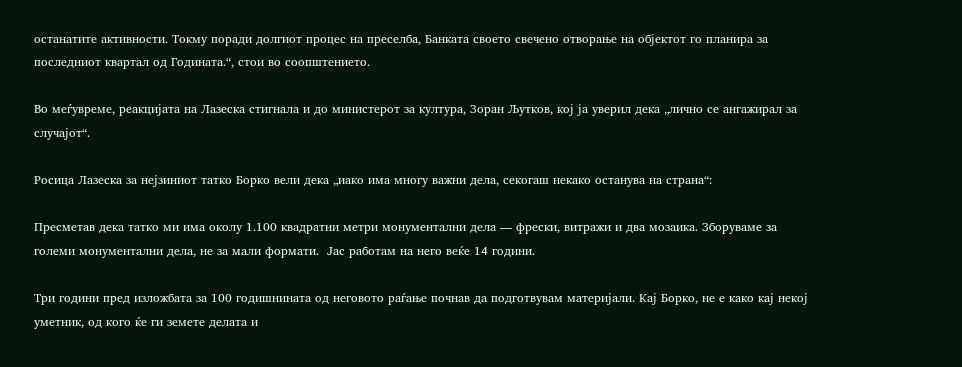останатите активности. Токму поради долгиот процес на преселба, Банката своето свечено отворање на објектот го планира за последниот квартал од Годината.“, стои во соопштението.

Во меѓувреме, реакцијата на Лазеска стигнала и до министерот за култура, Зоран Љутков, кој ја уверил дека „лично се ангажирал за случајот“.

Росица Лазеска за нејзиниот татко Борко вели дека „иако има многу важни дела, секогаш некако останува на страна“:

Пресметав дека татко ми има околу 1.100 квадратни метри монументални дела — фрески, витражи и два мозаика. Зборуваме за големи монументални дела, не за мали формати.  Јас работам на него веќе 14 години.

Три години пред изложбата за 100 годишнината од неговото раѓање почнав да подготвувам материјали. Кај Борко, не е како кај некој уметник, од кого ќе ги земете делата и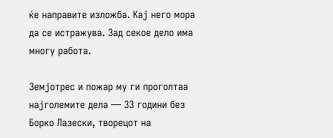ќе направите изложба. Кај него мора да се истражува. Зад секое дело има многу работа.

Земјотрес и пожар му ги проголтаа најголемите дела — 33 години без Борко Лазески, творецот на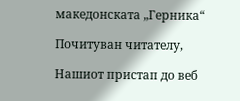македонската „Герника“

Почитуван читателу,

Нашиот пристап до веб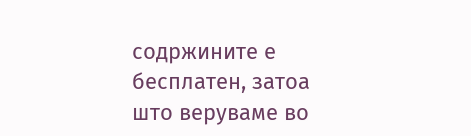содржините е бесплатен, затоа што веруваме во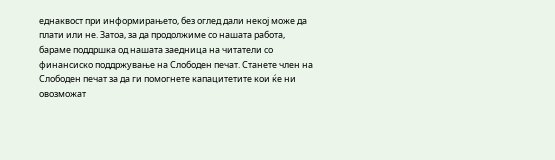еднаквост при информирањето, без оглед дали некој може да плати или не. Затоа, за да продолжиме со нашата работа, бараме поддршка од нашата заедница на читатели со финансиско поддржување на Слободен печат. Станете член на Слободен печат за да ги помогнете капацитетите кои ќе ни овозможат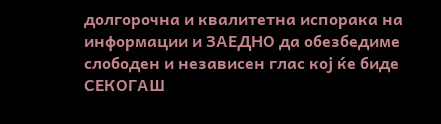долгорочна и квалитетна испорака на информации и ЗАЕДНО да обезбедиме слободен и независен глас кој ќе биде СЕКОГАШ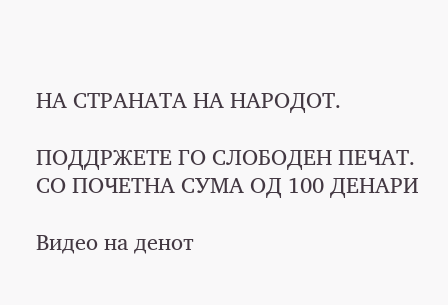НА СТРАНАТА НА НАРОДОТ.

ПОДДРЖЕТЕ ГО СЛОБОДЕН ПЕЧАТ.
СО ПОЧЕТНА СУМА ОД 100 ДЕНАРИ

Видео на денот